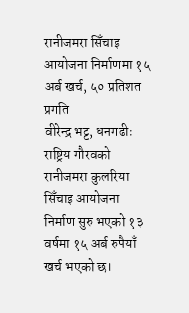रानीजमरा सिँचाइ आयोजना निर्माणमा १५ अर्ब खर्च, ५० प्रतिशत प्रगति
वीरेन्द्र भट्ट, धनगढीः राष्ट्रिय गौरवको रानीजमरा कुलरिया सिँचाइ आयोजना निर्माण सुरु भएको १३ वर्षमा १५ अर्ब रुपैयाँ खर्च भएको छ।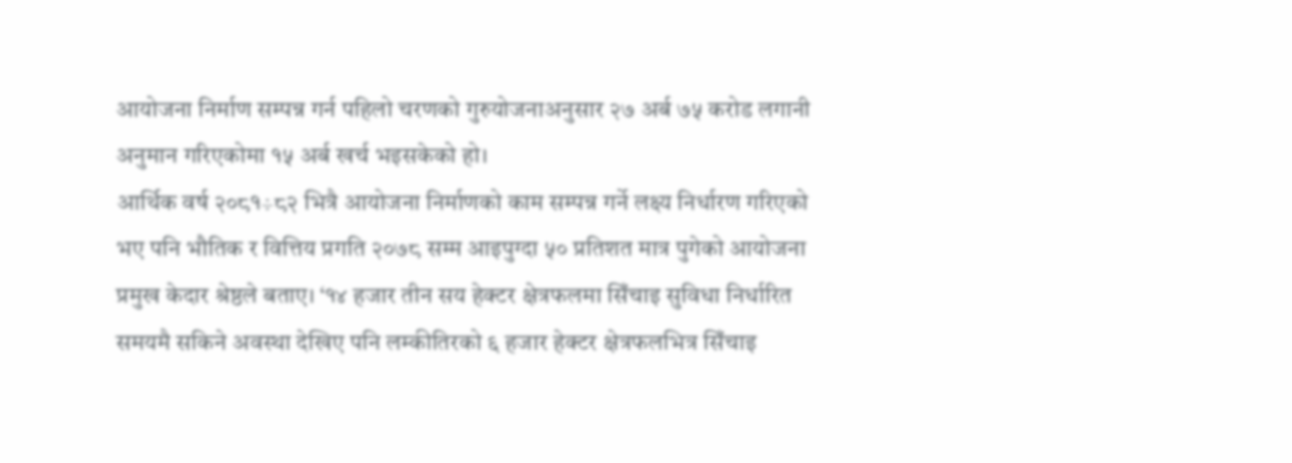आयोजना निर्माण सम्पन्न गर्न पहिलो चरणको गुरुयोजनाअनुसार २७ अर्ब ७५ करोड लगानी अनुमान गरिएकोमा १५ अर्ब खर्च भइसकेको हो।
आर्थिक वर्ष २०८१÷८२ भित्रै आयोजना निर्माणको काम सम्पन्न गर्ने लक्ष्य निर्धारण गरिएको भए पनि भौतिक र वित्तिय प्रगति २०७८ सम्म आइपुग्दा ५० प्रतिशत मात्र पुगेको आयोजना प्रमुख केदार श्रेष्ठले बताए। ‘१४ हजार तीन सय हेक्टर क्षेत्रफलमा सिँचाइ सुविधा निर्धारित समयमै सकिने अवस्था देखिए पनि लम्कीतिरको ६ हजार हेक्टर क्षेत्रफलभित्र सिँचाइ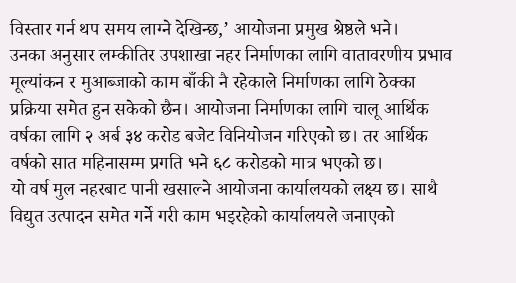विस्तार गर्न थप समय लाग्ने देखिन्छ,’ आयोजना प्रमुख श्रेष्ठले भने।
उनका अनुसार लम्कीतिर उपशाखा नहर निर्माणका लागि वातावरणीय प्रभाव मूल्यांकन र मुआब्जाको काम बाँकी नै रहेकाले निर्माणका लागि ठेक्का प्रक्रिया समेत हुन सकेको छैन। आयोजना निर्माणका लागि चालू आर्थिक वर्षका लागि २ अर्ब ३४ करोड बजेट विनियोजन गरिएको छ। तर आर्थिक वर्षको सात महिनासम्म प्रगति भने ६८ करोडको मात्र भएको छ।
यो वर्ष मुल नहरबाट पानी खसाल्ने आयोजना कार्यालयको लक्ष्य छ। साथै विद्युत उत्पादन समेत गर्ने गरी काम भइरहेको कार्यालयले जनाएको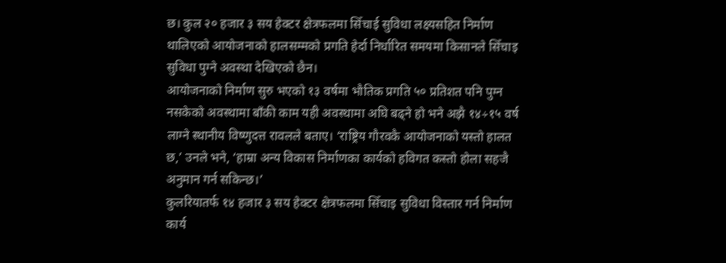छ। कुल २० हजार ३ सय हेक्टर क्षेत्रफलमा सिँचाई सुविधा लक्ष्यसहित निर्माण थालिएको आयोजनाको हालसम्मको प्रगति हेर्दा निर्धारित समयमा किसानले सिँचाइ सुविधा पुग्ने अवस्था देखिएको छैन।
आयोजनाको निर्माण सुरु भएको १३ वर्षमा भौतिक प्रगति ५० प्रतिशत पनि पुग्न नसकेको अवस्थामा बाँकी काम यही अवस्थामा अघि बढ्ने हो भने अझै १४÷१५ वर्ष लाग्ने स्थानीय विष्णुदत्त रावलले बताए। ‘राष्ट्रिय गौरवकै आयोजनाको यस्तो हालत छ,’ उनले भने, ‘हाम्रा अन्य विकास निर्माणका कार्यको हविगत कस्तो होला सहजै अनुमान गर्न सकिन्छ।’
कुलरियातर्फ १४ हजार ३ सय हेक्टर क्षेत्रफलमा सिँचाइ सुविधा विस्तार गर्न निर्माण कार्य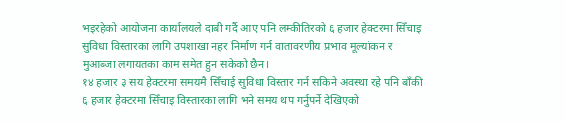भइरहेको आयोजना कार्यालयले दाबी गर्दै आए पनि लम्कीतिरको ६ हजार हेक्टरमा सिँचाइ सुविधा विस्तारका लागि उपशाखा नहर निर्माण गर्न वातावरणीय प्रभाव मूल्यांकन र मुआब्जा लगायतका काम समेत हुन सकेको छैन।
१४ हजार ३ सय हेक्टरमा समयमै सिँचाई सुविधा विस्तार गर्न सकिने अवस्था रहे पनि बाँकी ६ हजार हेक्टरमा सिँचाइ विस्तारका लागि भने समय थप गर्नुपर्ने देखिएको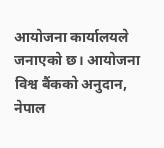आयोजना कार्यालयले जनाएको छ। आयोजना विश्व बैंकको अनुदान, नेपाल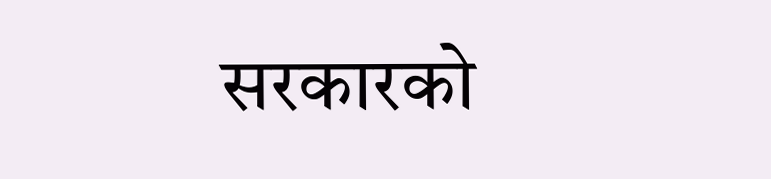सरकारको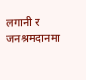लगानी र जनश्रमदानमा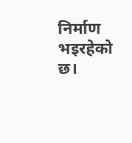निर्माण भइरहेको छ।